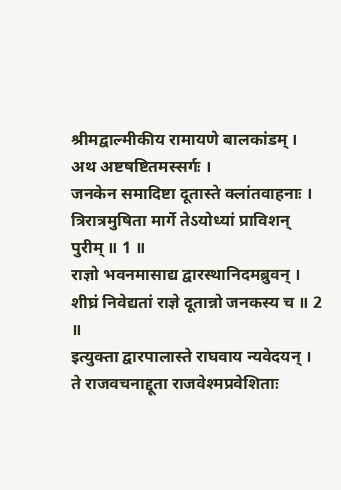श्रीमद्वाल्मीकीय रामायणे बालकांडम् ।
अथ अष्टषष्टितमस्सर्गः ।
जनकेन समादिष्टा दूतास्ते क्लांतवाहनाः ।
त्रिरात्रमुषिता मार्गे तेऽयोध्यां प्राविशन् पुरीम् ॥ 1 ॥
राज्ञो भवनमासाद्य द्वारस्थानिदमब्रुवन् ।
शीघ्रं निवेद्यतां राज्ञे दूतान्नो जनकस्य च ॥ 2 ॥
इत्युक्ता द्वारपालास्ते राघवाय न्यवेदयन् ।
ते राजवचनाद्दूता राजवेश्मप्रवेशिताः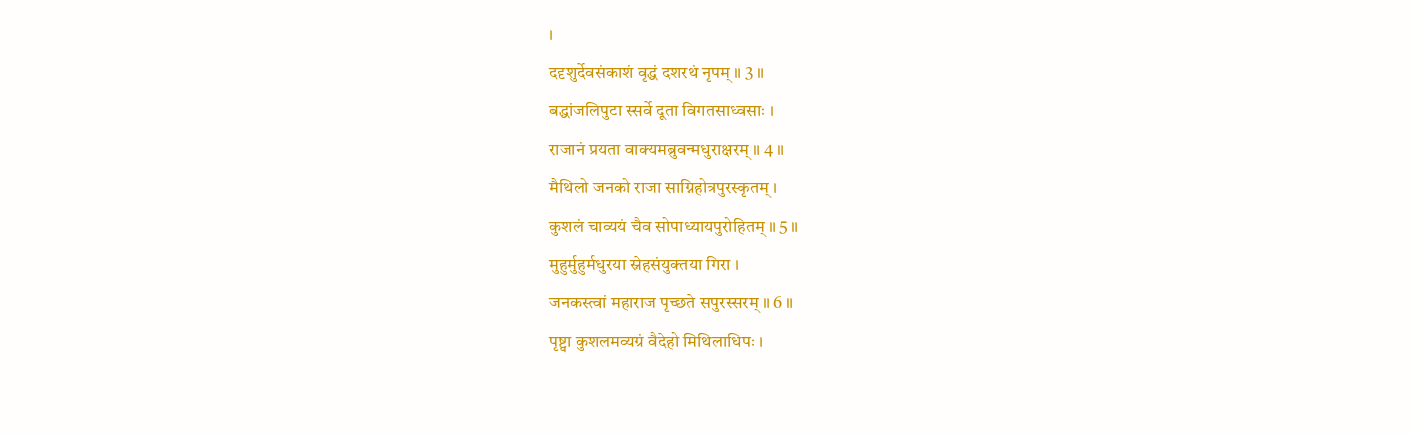।
ददृशुर्देवसंकाशं वृद्धं दशरथं नृपम् ॥ 3 ॥
बद्धांजलिपुटा स्सर्वे दूता विगतसाध्वसाः ।
राजानं प्रयता वाक्यमब्रुवन्मधुराक्षरम् ॥ 4 ॥
मैथिलो जनको राजा साग्निहोत्रपुरस्कृतम् ।
कुशलं चाव्ययं चैव सोपाध्यायपुरोहितम् ॥ 5 ॥
मुहुर्मुहुर्मधुरया स्नेहसंयुक्तया गिरा ।
जनकस्त्वां महाराज पृच्छते सपुरस्सरम् ॥ 6 ॥
पृष्ट्वा कुशलमव्यग्रं वैदेहो मिथिलाधिपः ।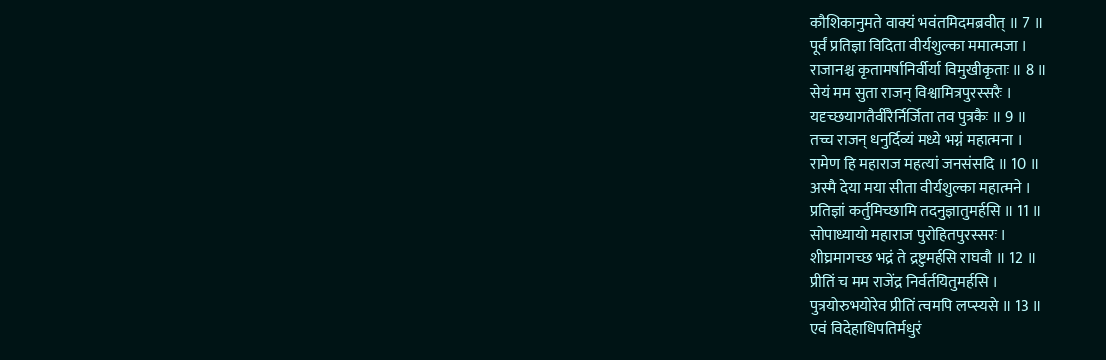कौशिकानुमते वाक्यं भवंतमिदमब्रवीत् ॥ 7 ॥
पूर्वं प्रतिज्ञा विदिता वीर्यशुल्का ममात्मजा ।
राजानश्च कृतामर्षानिर्वीर्या विमुखीकृताः ॥ 8 ॥
सेयं मम सुता राजन् विश्वामित्रपुरस्सरैः ।
यदृच्छयागतैर्वीरैर्निर्जिता तव पुत्रकैः ॥ 9 ॥
तच्च राजन् धनुर्दिव्यं मध्ये भग्नं महात्मना ।
रामेण हि महाराज महत्यां जनसंसदि ॥ 10 ॥
अस्मै देया मया सीता वीर्यशुल्का महात्मने ।
प्रतिज्ञां कर्तुमिच्छामि तदनुज्ञातुमर्हसि ॥ 11 ॥
सोपाध्यायो महाराज पुरोहितपुरस्सरः ।
शीघ्रमागच्छ भद्रं ते द्रष्टुमर्हसि राघवौ ॥ 12 ॥
प्रीतिं च मम राजेंद्र निर्वर्तयितुमर्हसि ।
पुत्रयोरुभयोरेव प्रीतिं त्वमपि लप्स्यसे ॥ 13 ॥
एवं विदेहाधिपतिर्मधुरं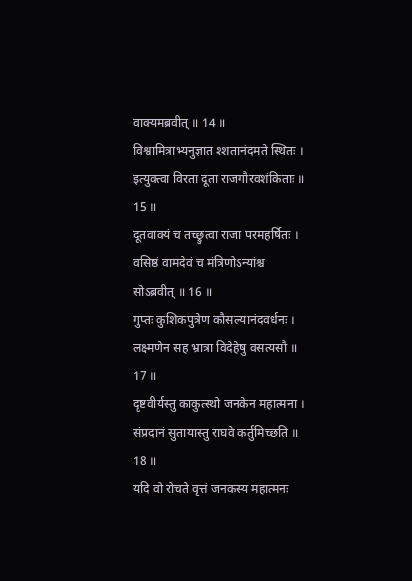वाक्यमब्रवीत् ॥ 14 ॥
विश्वामित्राभ्यनुज्ञात श्शतानंदमते स्थितः ।
इत्युक्त्वा विरता दूता राजगौरवशंकिताः ॥ 15 ॥
दूतवाक्यं च तच्छ्रुत्वा राजा परमहर्षितः ।
वसिष्ठं वामदेवं च मंत्रिणोऽन्यांश्च सोऽब्रवीत् ॥ 16 ॥
गुप्तः कुशिकपुत्रेण कौसल्यानंदवर्धनः ।
लक्ष्मणेन सह भ्रात्रा विदेहेषु वसत्यसौ ॥ 17 ॥
दृष्टवीर्यस्तु काकुत्स्थो जनकेन महात्मना ।
संप्रदानं सुतायास्तु राघवे कर्तुमिच्छति ॥ 18 ॥
यदि वो रोचते वृत्तं जनकस्य महात्मनः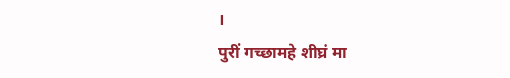।
पुरीं गच्छामहे शीघ्रं मा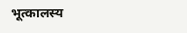भूत्कालस्य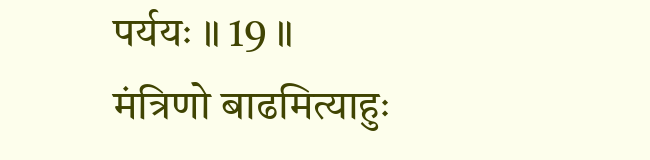पर्ययः ॥ 19 ॥
मंत्रिणो बाढमित्याहुः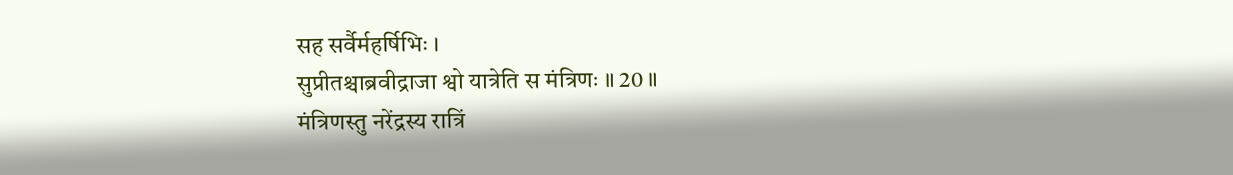सह सर्वैर्महर्षिभिः ।
सुप्रीतश्चाब्रवीद्राजा श्वो यात्रेति स मंत्रिणः ॥ 20 ॥
मंत्रिणस्तु नरेंद्रस्य रात्रिं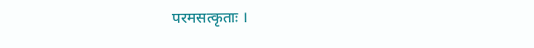परमसत्कृताः ।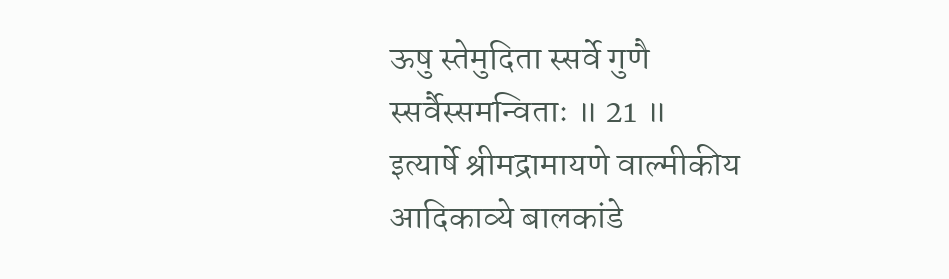ऊषु स्तेमुदिता स्सर्वे गुणै स्सर्वैस्समन्विताः ॥ 21 ॥
इत्यार्षे श्रीमद्रामायणे वाल्मीकीय आदिकाव्ये बालकांडे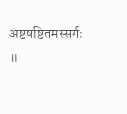अष्टषष्टितमस्सर्गः ॥